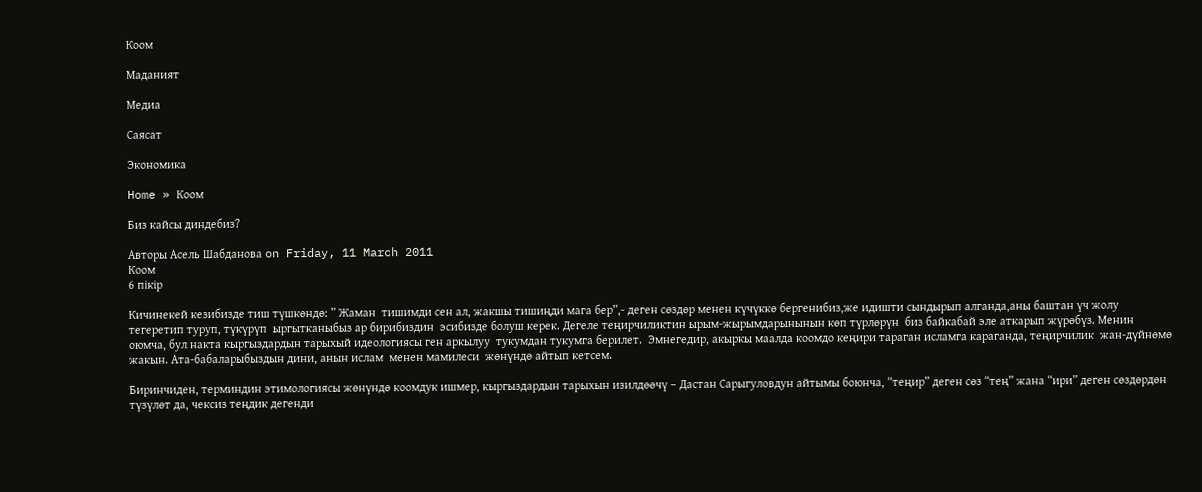Коом

Маданият

Медиа

Саясат

Экономика

Home » Коом

Биз кайсы диндебиз?

Авторы Асель Шабданова on Friday, 11 March 2011
Коом
6 пікір

Кичинекей кезибизде тиш түшкөндө: ” Жаман  тишимди сен ал, жакшы тишиңди мага бер”,- деген сөздөр менен күчүккө бергенибиз,же идишти сындырып алганда,аны баштан үч жолу тегеретип туруп, түкүрүп  ыргытканыбыз ар бирибиздин  эсибизде болуш керек. Дегеле теңирчиликтин ырым-жырымдарынынын көп түрлөрүн  биз байкабай эле аткарып жүрөбүз. Менин оюмча, бул накта кыргыздардын тарыхый идеологиясы ген аркылуу  тукумдан тукумга берилет.  Эмнегедир, акыркы маалда коомдо кеңири тараган исламга караганда, теңирчилик  жан-дүйнөмө  жакын. Ата-бабаларыбыздын дини, анын ислам  менен мамилеси  жөнүндө айтып кетсем.

Биринчиден, терминдин этимологиясы жөнүндө коомдук ишмер, кыргыздардын тарыхын изилдөөчү – Дастан Сарыгуловдун айтымы боюнча, “теңир” деген сөз “тең” жана “ири” деген сөздөрдөн түзүлөт да, чексиз теңдик дегенди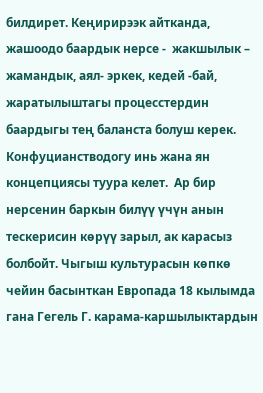билдирет. Кеңирирээк айтканда, жашоодо баардык нерсе -  жакшылык – жамандык, аял- эркек, кедей -бай, жаратылыштагы процесстердин баардыгы тең баланста болуш керек. Конфуцианстводогу инь жана ян концепциясы туура келет.  Ар бир нерсенин баркын билүү үчүн анын тескерисин көрүү зарыл, ак карасыз болбойт. Чыгыш культурасын көпкө чейин басынткан Европада 18 кылымда гана Гегель Г. карама-каршылыктардын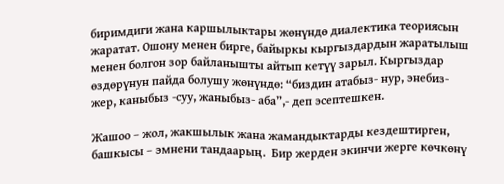биримдиги жана каршылыктары жөнүндө диалектика теориясын жаратат. Ошону менен бирге, байыркы кыргыздардын жаратылыш менен болгон зор байланышты айтып кетүү зарыл. Кыргыздар өздөрүнун пайда болушу жөнүндө: “биздин атабыз- нур, энебиз-жер, каныбыз -суу, жаныбыз- аба”,- деп эсептешкен.

Жашоо – жол, жакшылык жана жамандыктарды кездештирген, башкысы – эмнени тандаарың.  Бир жерден экинчи жерге көчкөнү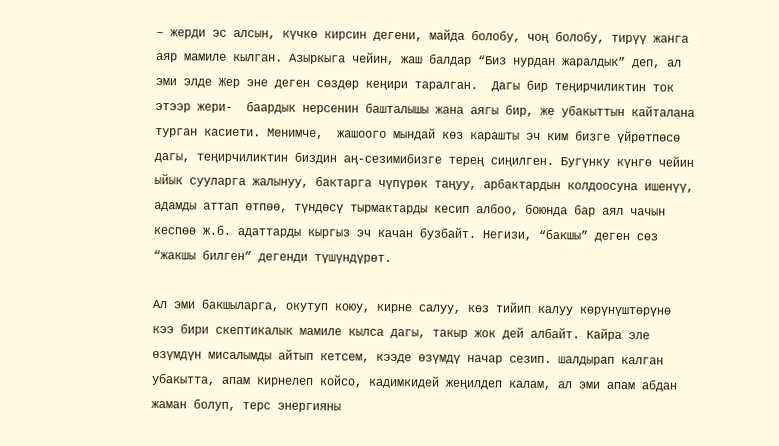– жерди эс алсын, күчкө кирсин дегени, майда болобу, чоң болобу, тирүү жанга аяр мамиле кылган. Азыркыга чейин, жаш балдар “Биз нурдан жаралдык” деп, ал эми элде Жер эне деген сөздөр кеңири таралган.  Дагы бир теңирчиликтин ток этээр жери-  баардык нерсенин башталышы жана аягы бир, же убакыттын кайталана турган касиети. Менимче,  жашоого мындай көз карашты эч ким бизге үйрөтпөсө дагы, теңирчиликтин биздин аң-сезимибизге терең сиңилген. Бугүнку күнгө чейин ыйык сууларга жалынуу, бактарга чүпүрөк таңуу, арбактардын колдоосуна ишенүү, адамды аттап өтпөө, түндөсү тырмактарды кесип албоо, боюнда бар аял чачын кеспөө ж.б. адаттарды кыргыз эч качан бузбайт. Негизи, “бакшы” деген сөз “жакшы билген” дегенди түшүндүрөт.

Ал эми бакшыларга, окутуп коюу, кирне салуу, көз тийип калуу көрүнүштөрүнө кээ бири скептикалык мамиле кылса дагы, такыр жок дей албайт. Кайра эле өзүмдүн мисалымды айтып кетсем, кээде өзүмдү начар сезип. шалдырап калган убакытта, апам кирнелеп койсо, кадимкидей жеңилдеп калам, ал эми апам абдан жаман болуп, терс энергияны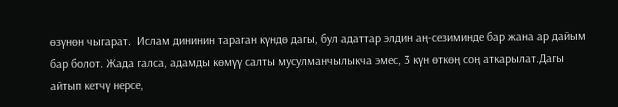өзүнөн чыгарат.  Ислам дининин тараган күндө дагы, бул адаттар элдин аң-сезиминде бар жана ар дайым бар болот. Жада галса, адамды көмүү салты мусулманчылыкча эмес, 3 күн өткөң соң аткарылат.Дагы айтып кетчү нерсе,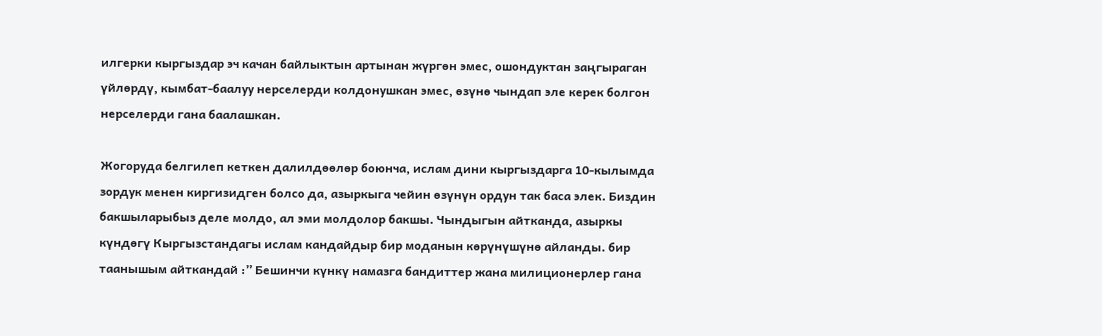илгерки кыргыздар эч качан байлыктын артынан жүргөн эмес, ошондуктан заңгыраган үйлөрдү, кымбат-баалуу нерселерди колдонушкан эмес, өзүнө чындап эле керек болгон нерселерди гана баалашкан.

Жогоруда белгилеп кеткен далилдөөлөр боюнча, ислам дини кыргыздарга 10-кылымда зордук менен киргизидген болсо да, азыркыга чейин өзүнүн ордун так баса элек. Биздин бакшыларыбыз деле молдо, ал эми молдолор бакшы. Чындыгын айтканда, азыркы күндөгү Кыргызстандагы ислам кандайдыр бир моданын көрүнүшүнө айланды. бир таанышым айткандай :” Бешинчи күнкү намазга бандиттер жана милиционерлер гана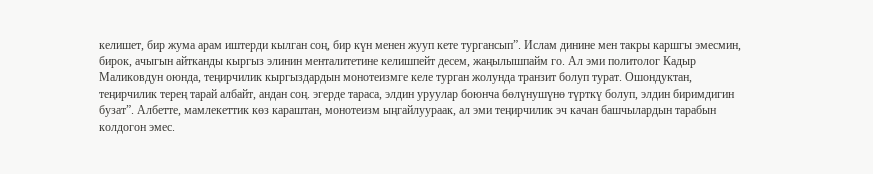келишет, бир жума арам иштерди кылган соң, бир күн менен жууп кете тургансып”. Ислам динине мен такры каршгы эмесмин, бирок, ачыгын айтканды кыргыз элинин менталитетине келишпейт десем, жаңылышпайм го. Ал эми политолог Кадыр Маликовдун оюнда, теңирчилик кыргыздардын монотеизмге келе турган жолунда транзит болуп турат. Ошондуктан, теңирчилик терең тарай албайт, андан соң. эгерде тараса, элдин уруулар боюнча бөлүнушүнө түрткү болуп, элдин биримдигин бузат”. Албетте, мамлекеттик көз караштан, монотеизм ыңгайлуураак, ал эми теңирчилик эч качан башчылардын тарабын колдогон эмес.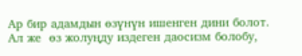Ар бир адамдын өзүнүн ишенген дини болот. Ал же  өз жолуңду издеген даосизм болобу,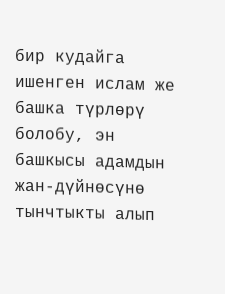бир кудайга ишенген ислам же башка түрлөрү болобу, эн башкысы адамдын жан-дүйнөсүнө тынчтыкты алып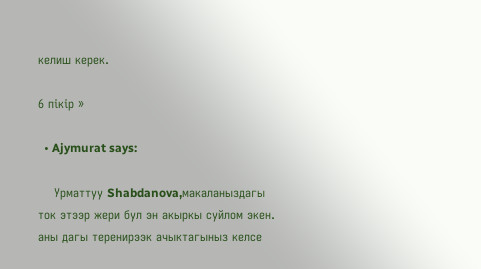келиш керек.

6 пікір »

  • Ajymurat says:

    Урматтуу Shabdanova,макаланыздагы ток этээр жери бул эн акыркы суйлом экен. аны дагы теренирээк ачыктагыныз келсе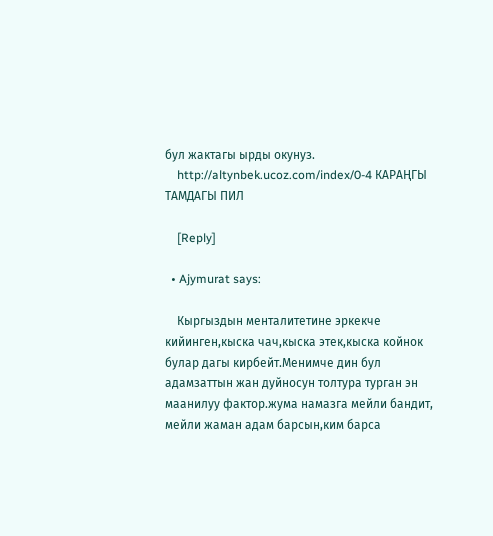бул жактагы ырды окунуз.
    http://altynbek.ucoz.com/index/0-4 КАРАҢГЫ ТАМДАГЫ ПИЛ

    [Reply]

  • Ajymurat says:

    Кыргыздын менталитетине эркекче кийинген,кыска чач,кыска этек,кыска койнок булар дагы кирбейт.Менимче дин бул адамзаттын жан дуйносун толтура турган эн маанилуу фактор.жума намазга мейли бандит, мейли жаман адам барсын,ким барса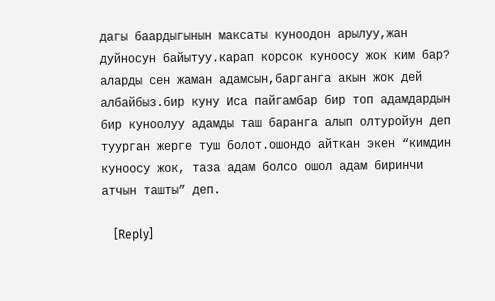дагы баардыгынын максаты куноодон арылуу,жан дуйносун байытуу.карап корсок куноосу жок ким бар? аларды сен жаман адамсын,барганга акын жок дей албайбыз.бир куну Иса пайгамбар бир топ адамдардын бир куноолуу адамды таш баранга алып олтуройун деп туурган жерге туш болот.ошондо айткан экен “кимдин куноосу жок, таза адам болсо ошол адам биринчи атчын ташты” деп.

    [Reply]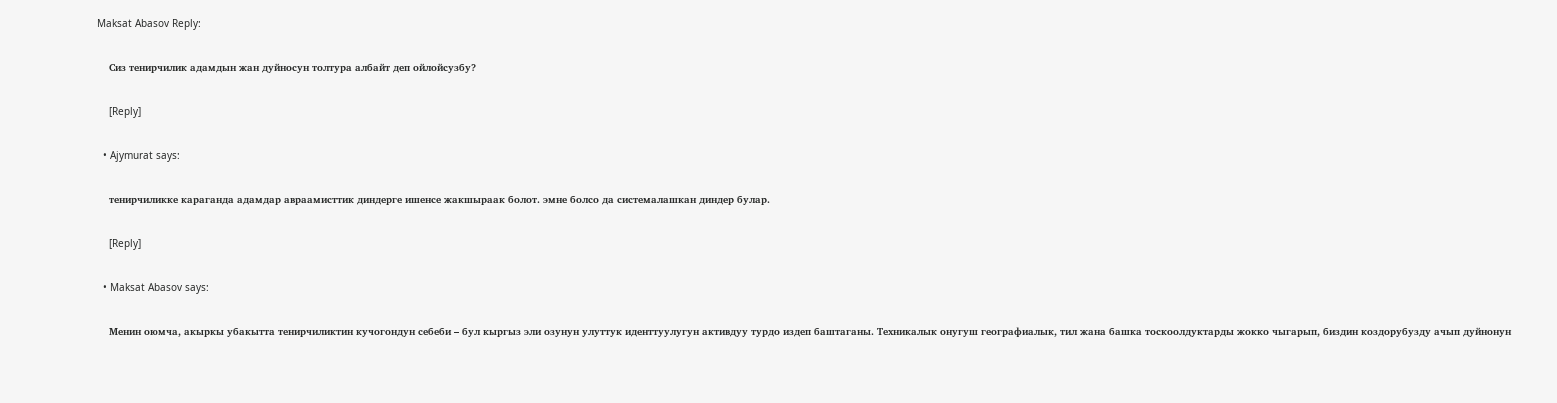Maksat Abasov Reply:

    Сиз тенирчилик адамдын жан дуйносун толтура албайт деп ойлойсузбу?

    [Reply]

  • Ajymurat says:

    тенирчиликке караганда адамдар авраамисттик диндерге ишенсе жакшыраак болот. эмне болсо да системалашкан диндер булар.

    [Reply]

  • Maksat Abasov says:

    Менин оюмча, акыркы убакытта тенирчиликтин кучогондун себеби – бул кыргыз эли озунун улуттук иденттуулугун активдуу турдо издеп баштаганы. Техникалык онугуш географиалык, тил жана башка тоскоолдуктарды жокко чыгарып, биздин коздорубузду ачып дуйнонун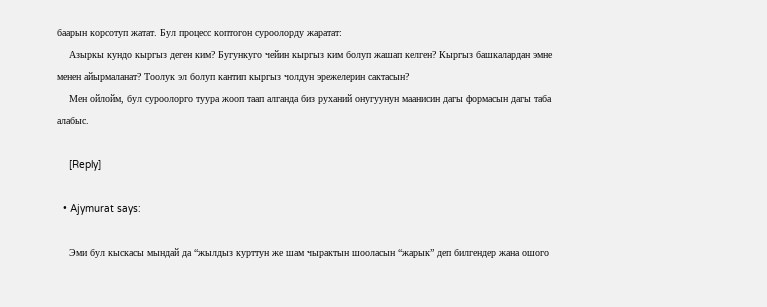баарын корсотуп жатат. Бул процесс коптогон суроолорду жаратат:
    Азыркы кундо кыргыз деген ким? Бугункуго чейин кыргыз ким болуп жашап келген? Кыргыз башкалардан эмне менен айырмаланат? Тоолук эл болуп кантип кыргыз чолдун эрежелерин сактасын?
    Мен ойлойм, бул суроолорго туура жооп таап алганда биз руханий онугуунун маанисин дагы формасын дагы таба алабыс.

    [Reply]

  • Ajymurat says:

    Эми бул кыскасы мындай да “жылдыз курттун же шам чырактын шооласын “жарык” деп билгендер жана ошого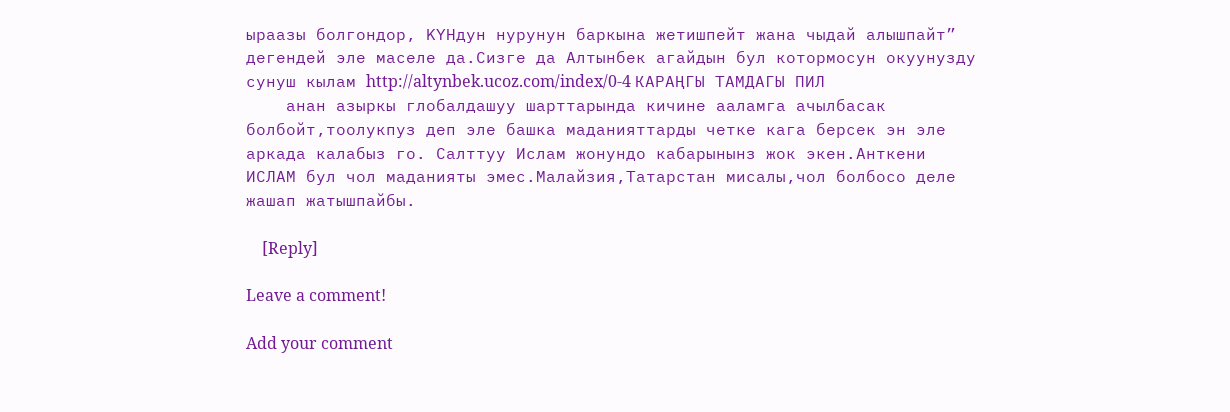ыраазы болгондор, KYНдун нурунун баркына жетишпейт жана чыдай алышпайт” дегендей эле маселе да.Сизге да Алтынбек агайдын бул котормосун окуунузду сунуш кылам http://altynbek.ucoz.com/index/0-4 КАРАҢГЫ ТАМДАГЫ ПИЛ
    анан азыркы глобалдашуу шарттарында кичине ааламга ачылбасак болбойт,тоолукпуз деп эле башка маданияттарды четке кага берсек эн эле аркада калабыз го. Салттуу Ислам жонундо кабарынынз жок экен.Анткени ИСЛАМ бул чол маданияты эмес.Малайзия,Татарстан мисалы,чол болбосо деле жашап жатышпайбы.

    [Reply]

Leave a comment!

Add your comment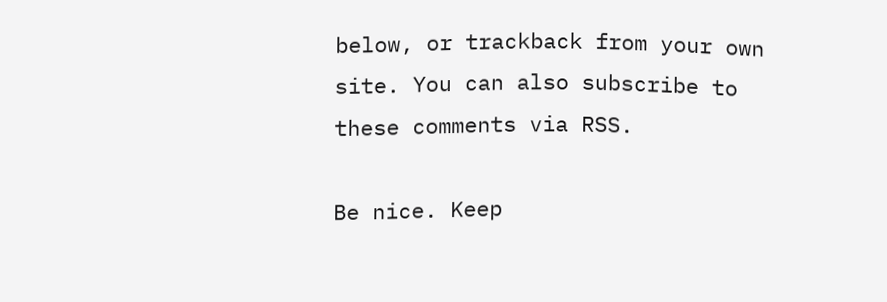below, or trackback from your own site. You can also subscribe to these comments via RSS.

Be nice. Keep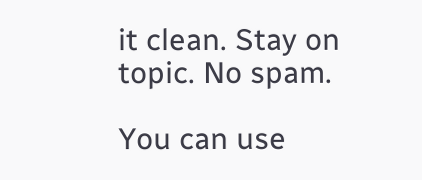it clean. Stay on topic. No spam.

You can use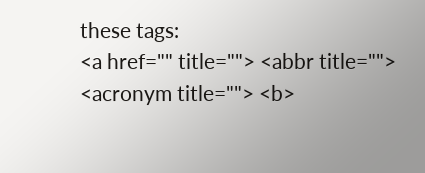these tags:
<a href="" title=""> <abbr title=""> <acronym title=""> <b>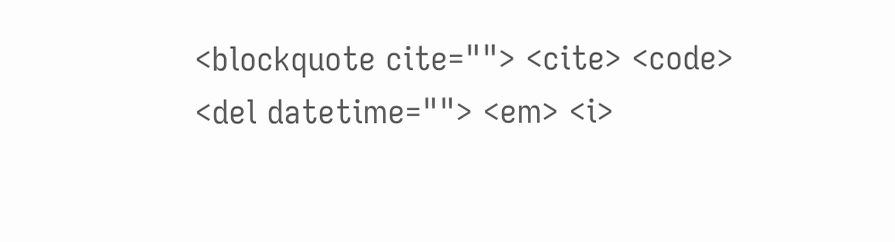<blockquote cite=""> <cite> <code> <del datetime=""> <em> <i>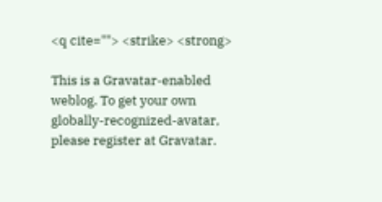<q cite=""> <strike> <strong>

This is a Gravatar-enabled weblog. To get your own globally-recognized-avatar, please register at Gravatar.